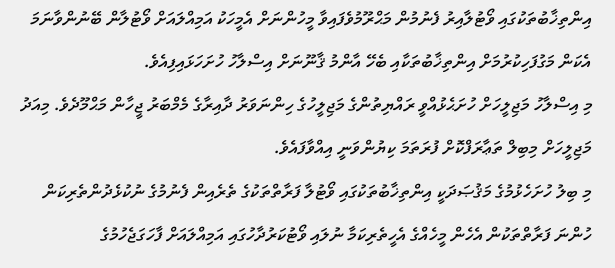އިންތިޚާބުތަކުގައި ވޯޓުލާއިރު ފެނުމުން މަޙްރޫމުވެފައިވާ މީހުންނަށް އެމީހަކު އަމިއްލައަށް ވޯޓުލާން ބޭނުންވާނަމަ އެކަން މަގުފަހިކުރުމަށް އިންތިޚާބުތަކާއި ބެހޭ އާންމު ޤާނޫނަށް އިސްލާހު ހުށަހަޅައިފިއެވެ.
މި އިސްލާހު މަޖިލީހަށް ހުށަޙެޅުއްވީ ރައްޔިތުންގެ މަޖިލީހުގެ ހިންނަވަރު ދާއިރާގެ މެމްބަރު ޖީހާން މަޙްމޫދެވެ. މިއަދު މަޖިލީހަށް މިބިލް ތަޢާރަފްކޮށް ފުރަތަމަ ކިޔުންވަނީ އިއްވާފައެވެ.
މި ބިލު ހުށަހެޅުމުގެ މަޤުޞަދަކީ އިންތިޚާބުތަކުގައި ވޯޓުލާ ފަރާތްތަކުގެ ތެރެއިން ފެނުމުގެ ނުކުޅެދުންތެރިކަން ހުންނަ ފަރާތްތަކުން އެހެން މީހެއްގެ އެހީތެރިކަމާ ނުލައި ވޯޓުކަރުދާހުގައި އަމިއްލައަށް ފާހަގަޖެހުމުގެ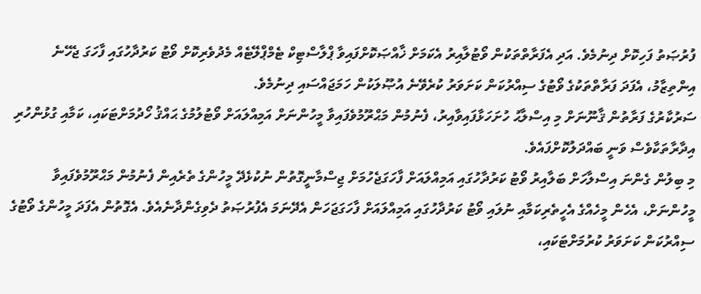ފުރުޞަތު ފަހިކޮށް ދިނުމެވެ. އަދި އެފަރާތްތަކުން ވޯޓުލާއިރު އެކަމަށް ޚާއްޞަކޮށްފައިވާ ޕްލާސްޓިކް ޓެމްޕްލޭޓެއް މެދުވެރިކޮށް ވޯޓު ކަރުދާހުގައި ފާހަގަ ޖެހޭނެ އިންތިޒާމު، އެފަދަ ފަރާތްތަކުގެ ވޯޓުގެ ސިއްރުކަން ކަށަވަރު ކުރެވޭނެ އުޞޫލަކުން ހަމަޖައްސައި ދިނުމެވެ.
ސަރުކާރުގެ ފަރާތުން ޤާނޫނަށް މި އިސްލާޙު ހުށަހަޅާފައިވާއިރު، ފެނުމުން މަޙްރޫމުވެފައިވާ މީހުންނަށް އަމިއްލައަށް ވޯޓުލުމުގެ ޙައްޤު ހޯދުމަށްޓަކައި، ކަމާއި ގުޅުންހުރި އިދާރާތަކާވެސް ވަނީ ބައްދަލުކޮށްފައެވެ.
މި ބިލުން ގެންނަ އިސްލާހަށް ބަލާއިރު ވޯޓު ކަރުދާހުގައި އަމިއްލައަށް ފާހަގަޖެހުމަށް ޖިސްމާނީގޮތުން ނުކުޅެދޭ މީހުންގެ ތެރެއިން ފެނުމުން މަޙްރޫމުވެފައިވާ މީހުންނަށް، އެހެން މީހެއްގެ އެހީތެރިކަމާއި ނުލައި ވޯޓު ކަރުދާހުގައި އަމިއްލައަށް ފާހަގަޖަހަން އެދޭނަމަ އެފުރުޞަތު ދެވިގެންދާނެއެވެ. އެގޮތުން އެފަދަ މީހުންގެ ވޯޓުގެ ސިއްރުކަން ކަށަވަރު ކުރުމަށްޓަކައި،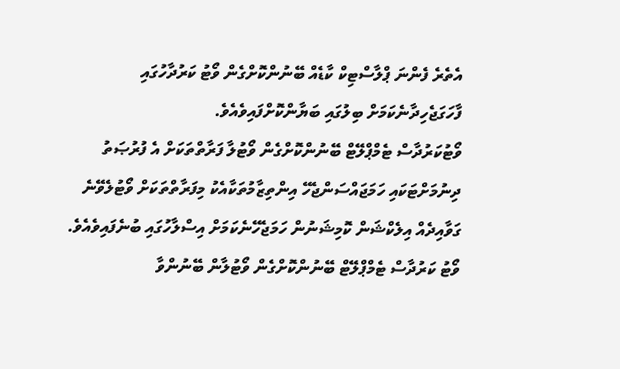އެތެރެ ފެންނަ ޕްލާސްޓިކް ކާޑެއް ބޭނުންކޮށްގެން ވޯޓު ކަރުދާހުގައި ފާހަގަޖެހިދާނެކަމަށް ބިލުގައި ބަޔާންކޮށްފައިވެއެވެ.
ވޯޓުކަރުދާސް ޓެމްޕްލޭޓް ބޭނުންކޮށްގެން ވޯޓުލާ ފަރާތްތަކަށް އެ ފުރުޞަތު ދިނުމަށްޓަކައި ހަމަޖައްސަންޖެހޭ އިންތިޒާމުތަކާއެކު މިފަރާތްތަކަށް ވޯޓުލެވޭނެ ގަވާއިދެއް އިލެކްޝަން ކޮމިޝަނުން ހަމަޖެހޭނެކަމަށް އިސްލާހުގައި ބުނެފައިވެއެވެ.
ވޯޓު ކަރުދާސް ޓެމްޕްލޭޓް ބޭނުންކޮށްގެން ވޯޓުލާން ބޭނުންވާ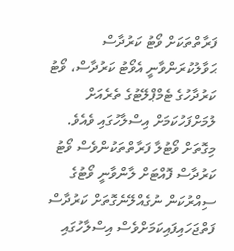ފަރާތްތަކަށް ވޯޓު ކަރުދާސް ޙަވާލުކުރަންވާނީ އެވޯޓު ކަރުދާސް، ވޯޓު ކަރުދާހުގެ ޓެމްޕްލޭޓުގެ ތެރެއަށް ލުމަށްފަހުކަމަށް އިސްލާހުގައި ވެއެވެ. މިގޮތަށް ވޯޓުލާ ފަރާތްތަކުންވެސް ވޯޓު ކަރުދާސް ފޮއްޓަށް ލާންވާނީ ވޯޓުގެ ސިއްރުކަން ނުގެއްލޭނެގޮތަށް ކަރުދާސް ފަތްޖަހައިފައިކަމަށްވެސް އިސްލާހުގައި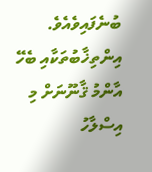ބުނެފައިވެއެވެ.
އިންތިޚާބުތަކާއި ބެހޭ އާންމު ޤާނޫނަށް މި އިސްލާހު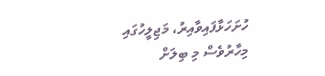ހުށަހަޅާފައިވާއިރު، މަޖިލީހުގައި މިހާރުވެސް މި ބިލަށް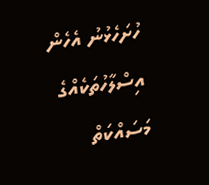ހުށަހެޅުނު އެހެން އިސްލާހުތަކެއްގެ މަސައްކަތް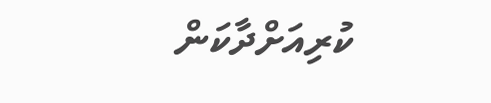ކުރިއަށްދާކަން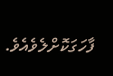ފާހަގަކޮށްލެވެއެވެ.